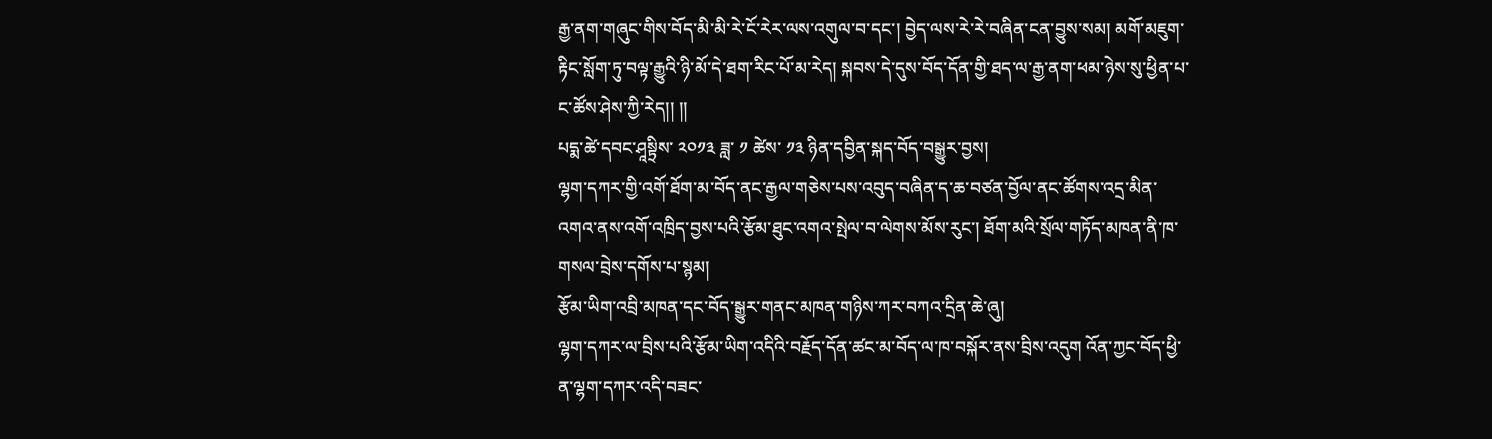རྒྱ་ནག་གཞུང་གིས་བོད་མི་མི་རེ་ངོ་རེར་ལས་འགུལ་བ་དང་། བྱེད་ལས་རེ་རེ་བཞིན་ངན་བྱུས་སམ། མགོ་མཇུག་རྟིང་སློག་ཏུ་བལྟ་རྒྱུའི་ཉི་མོ་དེ་ཐག་རིང་པོ་མ་རེད། སྐབས་དེ་དུས་བོད་དོན་གྱི་ཐད་ལ་རྒྱ་ནག་ཕམ་ཉེས་སུ་ཕྱིན་པ་ང་ཚོས་ཤེས་ཀྱི་རེད།། །།
པདྨ་ཚེ་དབང་ཤཱསྟྲིས་ ༢༠༡༣ ཟླ་ ༡ ཚེས་ ༡༣ ཉིན་དབྱིན་སྐད་བོད་བསྒྱུར་བྱས།
ལྷག་དཀར་གྱི་འགོ་ཐོག་མ་བོད་ནང་རྒྱལ་གཅེས་པས་འབུད་བཞིན་ད་ཆ་བཙན་བྱོལ་ནང་ཚོགས་འདྲ་མིན་འགའ་ནས་འགོ་འཁྲིད་བྱས་པའི་རྩོམ་ཐུང་འགའ་སྤེལ་བ་ལེགས་མོས་རུང་། ཐོག་མའི་སྲོལ་གཏོད་མཁན་ནི་ཁ་གསལ་བྲེས་དགོས་པ་སྙམ།
རྩོམ་ཡིག་འབྲི་མཁན་དང་བོད་སྒྱུར་གནང་མཁན་གཉིས་ཀར་བཀའ་དྲིན་ཆེ་ཞུ།
ལྷག་དཀར་ལ་བྲིས་པའི་རྩོམ་ཡིག་འདིའི་བརྗོད་དོན་ཚང་མ་བོད་ལ་ཁ་བསྐོར་ནས་བྲིས་འདུག འོན་ཀྱང་བོད་ཕྱི་ན་ལྷག་དཀར་འདི་བཟང་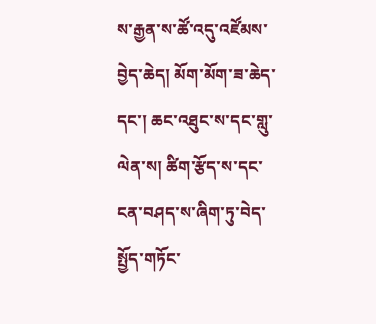ས་རྒྱན་ས་ཚོ་འདུ་འཛོམས་བྱེད་ཆེད། མོག་མོག་ཟ་ཆེད་དང་། ཆང་འཐུང་ས་དང་གླུ་ལེན་ས། ཚིག་རྩོད་ས་དང་ངན་བཤད་ས་ཞིག་ཏུ་བེད་སྤྱོད་གཏོང་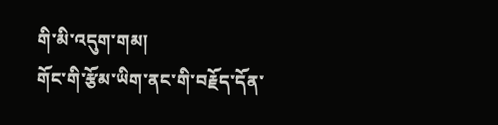གི་མི་འདུག་གམ།
གོང་གི་རྩོམ་ཡིག་ནང་གི་བརྗོད་དོན་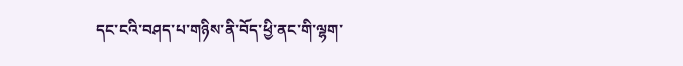དང་ངའི་བཤད་པ་གཉིས་ནི་བོད་ཕྱི་ནང་གི་ལྷག་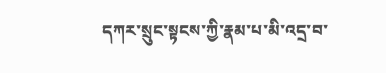དཀར་སྲུང་སྟངས་ཀྱི་རྣམ་པ་མི་འདྲ་བ་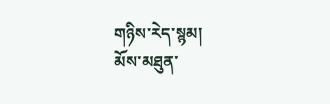གཉིས་རེད་སྙམ།
མོས་མཐུན་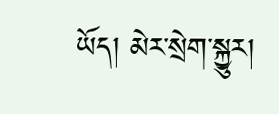ཡོད། མེར་སྲེག་སྐྱུར།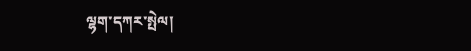ལྷག་དཀར་སྤེལ།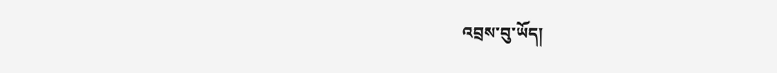འབྲས་བུ་ཡོད།